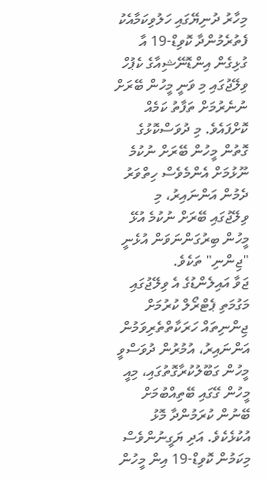މިހާރު ދުނިޔޭގައި ހަލުވިކަމާއެކު ފެތުރެމުންދާ ކޮވިޑް-19 އާ ގުޅިގެން އިންޑޮނޭޝިއާގެ ކެޕުހް ވިލޭޖުގައި މި ވަނީ މީހުން ބޭރަށް ނުނެރުމަށް ތަފާތު ކަމެއް ކޮށްފައެވެ. މި ދުވަސްކޮޅުގެ ގޮތުން މީހުން ބޭރަށް ނުކުމެ ނޫޅުމަށް އެންމެވެސް ހިތްވަރު ދެމުން އަންނައިރު، މި ވިލޭޖުގައި ބޭރަށް ނުކުމެ އުޅޭ މީހުން ބިރުގަންނަވަން އުޅެނީ "ޖިންނި" ތަކެވެ.
ޖަވާ އައިލެންޑުގެ އެ ވިލޭޖުގައި މަގުމަތި ޕެޓްރޯލް ކުރުމަށް ޖިންނިތައް ހަރަކާތްތެރިވަމުން އަންނައިރު، އުމުރުން ދުވަސްވީ މީހުން ގަބޫލުކުރާގޮތުގައި، މިއީ މީހުން ގޭގައި ބޭތިއްބުމަށް ބޭނުން ކުރަމުންދާ މޮޅު އުކުޅެކެވެ. އަދި ޔަގީނުންވެސް މިކަމުން ކޮވިޑް-19 އިން މީހުން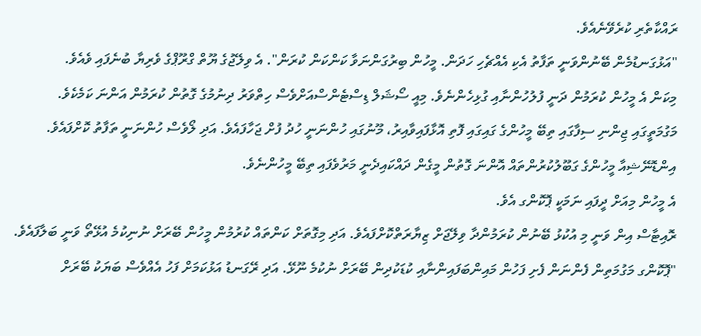ރައްކާތެރި ކުރެވޭނެއެވެ.
"އަޅުގަނޑުމެން ބޭނުންވަނީ ތަފާތު އެކި އެއްޗެހި ހަދަން. މީހުން ބިރުގަންނަވާ ކަންކަން ކުރަން". އެ ވިލޭޖުގެ ޔޫތް ގްރޫޕްގެ ވެރިޔާ ބުނެފައި ވެއެވެ.
މިކަން އެ މީހުން ކުރަމުން ދަނީ ފުލުހުންނާއި ގުޅިހެންނެވެ. މިއީ ސޯޝަލް ޑިސްޓެންސްއަށްވެސް ހިތްވަރު ދިނުމުގެ ގޮތުން ކުރަމުން އަންނަ ކަމެކެވެ.
މަގުމަތީގައި ޖިންނި ސިފާގައި ތިބޭ މީހުންގެ ގައިގައި ފޮތި އޮޅާފައިވާއިރު، މޫނުގައި ހުންނަނީ ހުދު ފުށް ޖަހާފައެވެ. އަދި ލޯވެސް ހުންނަނީ ތަފާތު ކޮށްފައެވެ. އިންޑޮނޭޝިއާ މީހުންގެ ގަބޫލުކުރުންތައް އޮންނަ ގޮތުން މީގެން ދައްކައިދެނީ މަރުވެފައި ތިބޭ މީހުންނެވެ.
އެ މީހުން މިއަށް ދީފައި ނަމަކީ ޕޮކޮންގ އެވެ.
ރޮއިޓާސް އިން ވަނީ މި އުކުޅު ބޭނުން ކުރަމުންދާ ވިލޭޖަށް ޒިޔާރަތްކޮށްފައެވެ. އަދި މިގޮތަށް ކަންތައް ކުރުމުން މީހުން ބޭރަށް ނުނިކުމެ އުޅޭތޯ ވަނީ ބަލާފައެވެ.
"ޕޮކޮންގ މަގުމަތިން ފެންނަން ފެށި ފަހުން މައިންބަފައިންނާއި ކުޑަކުދިން ބޭރަށް ނުކުމެ ނޫޅޭ. އަދި ރޭގަނޑު އަޅުކަމަށް ފަހު އެއްވެސް ބަޔަކު ބޭރަށް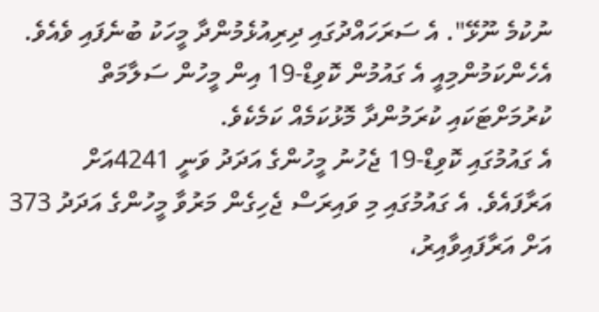ނުކުމެ ނޫޅޭ". އެ ސަރަހައްދުގައި ދިރިއުޅެމުންދާ މީހަކު ބުނެފައި ވެއެވެ.
އެހެންކަމުންމިއީ އެ ގައުމުން ކޮވިޑް-19 އިން މީހުން ސަލާމަތް ކުރުމަށްޓަކައި ކުރަމުންދާ މޮޅުކަމެއް ކަމެކެވެ.
އެ ގައުމުގައި ކޮވިޑް-19 ޖެހުނު މީހުންގެ އަދަދު ވަނީ 4241އަށް އަރާފައެވެ. އެ ގައުމުގައި މި ވައިރަސް ޖެހިގެން މަރުވާ މީހުންގެ އަދަދު 373 އަށް އަރާފައިވާއިރު،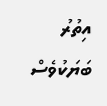އިތުރު ބަޔަކުވެސް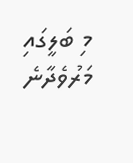މި ބަލީގައި މަރުވެދާނެ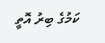ކަމުގެ ބިރު އޮތީ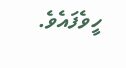ހީވެފައެވެ.